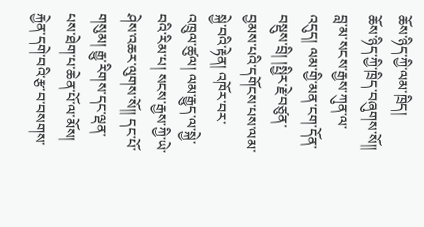ཆོས་ཉིད་ཀྱི་ལམ་ཁྲིད།
ཆོས་ཉིད་ཀྱི་ཁྲིད་བཞུགས་སོ།།
བླ་མ་སངས་རྒྱས་ཀུན་ལ་འདུད། ལམ་གྱི་མན་ངག་དོན་བསྡུས་བྲི། །སྤྱིར་རྗེ་བཙུན་བྱམས་པའི་དགོངས་པས་ལམ་སྐྱེ་བའི་རྟེན། འཁོར་བར་འཁྲུལ་ཚུལ། ལམ་རྒྱུད་ལ་སྐྱེ་བའི་རིམ་པ། སངས་རྒྱས་ཀྱི་ཡེ་ཤེས་འཆར་ལུགས་སོ།། དང་པོ་གསུམ། རྒྱུ་རིགས་དང་ལྡན་པས་ཐེག་པ་ཆེན་པོ་ལ་མོས། རྐྱེན་དགེ་བའི་རྩ་བ་བསགས་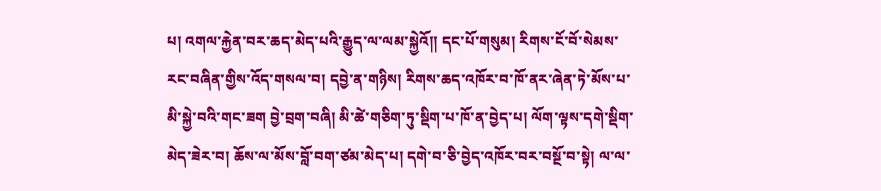པ། འགལ་རྐྱེན་བར་ཆད་མེད་པའི་རྒྱུད་ལ་ལམ་སྐྱེའོ།། དང་པོ་གསུམ། རིགས་ངོ་བོ་སེམས་རང་བཞིན་གྱིས་འོད་གསལ་བ། དབྱེ་ན་གཉིས། རིགས་ཆད་འཁོར་བ་ཁོ་ནར་ཞེན་ཏེ་མོས་པ་མི་སྐྱེ་བའི་གང་ཟག བྱེ་བྲག་བཞི། མི་ཚེ་གཅིག་ཏུ་སྡིག་པ་ཁོ་ན་བྱེད་པ། ལོག་ལྟས་དགེ་སྡིག་མེད་ཟེར་བ། ཆོས་ལ་མོས་བློ་བག་ཙམ་མེད་པ། དགེ་བ་ཅི་བྱེད་འཁོར་བར་བསྔོ་བ་སྟེ། ལ་ལ་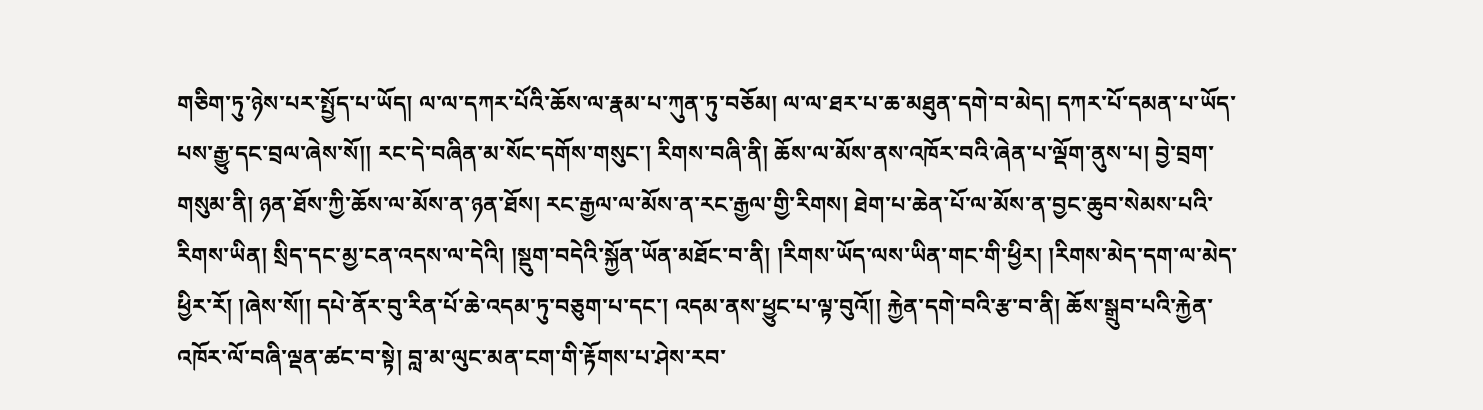གཅིག་ཏུ་ཉེས་པར་སྤྱོད་པ་ཡོད། ལ་ལ་དཀར་པོའི་ཆོས་ལ་རྣམ་པ་ཀུན་ཏུ་བཅོམ། ལ་ལ་ཐར་པ་ཆ་མཐུན་དགེ་བ་མེད། དཀར་པོ་དམན་པ་ཡོད་པས་རྒྱུ་དང་བྲལ་ཞེས་སོ།། རང་དེ་བཞིན་མ་སོང་དགོས་གསུང་། རིགས་བཞི་ནི། ཆོས་ལ་མོས་ནས་འཁོར་བའི་ཞེན་པ་ལྡོག་ནུས་པ། བྱེ་བྲག་གསུམ་ནི། ཉན་ཐོས་ཀྱི་ཆོས་ལ་མོས་ན་ཉན་ཐོས། རང་རྒྱལ་ལ་མོས་ན་རང་རྒྱལ་གྱི་རིགས། ཐེག་པ་ཆེན་པོ་ལ་མོས་ན་བྱང་ཆུབ་སེམས་པའི་རིགས་ཡིན། སྲིད་དང་མྱ་ངན་འདས་ལ་དེའི། །སྡུག་བདེའི་སྐྱོན་ཡོན་མཐོང་བ་ནི། །རིགས་ཡོད་ལས་ཡིན་གང་གི་ཕྱིར། །རིགས་མེད་དག་ལ་མེད་ཕྱིར་རོ། །ཞེས་སོ།། དཔེ་ནོར་བུ་རིན་པོ་ཆེ་འདམ་ཏུ་བཅུག་པ་དང་། འདམ་ནས་ཕྱུང་པ་ལྟ་བུའོ།། རྐྱེན་དགེ་བའི་རྩ་བ་ནི། ཆོས་སྒྲུབ་པའི་རྐྱེན་འཁོར་ལོ་བཞི་ལྡན་ཚང་བ་སྟེ། བླ་མ་ལུང་མན་ངག་གི་རྟོགས་པ་ཤེས་རབ་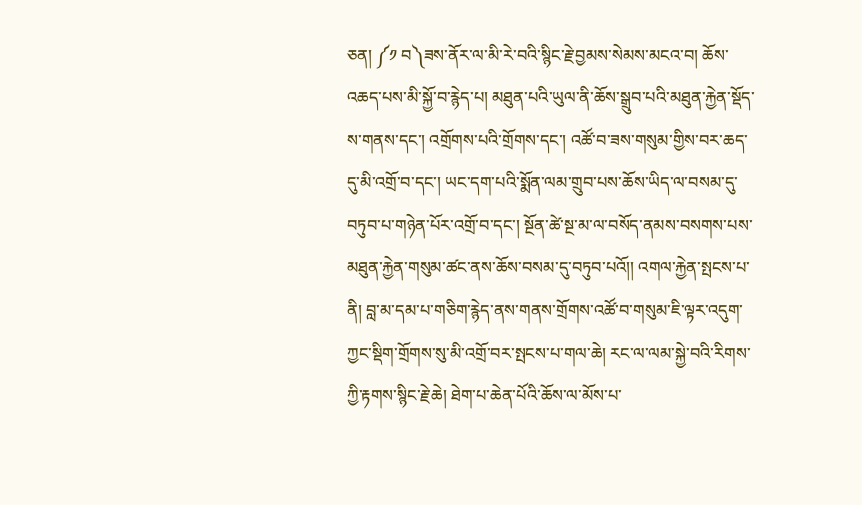ཅན། ༼༡ བ༽ཟས་ནོར་ལ་མི་རེ་བའི་སྙིང་རྗེ་བྱམས་སེམས་མངའ་བ། ཆོས་འཆད་པས་མི་སྐྱོ་བ་རྙེད་པ། མཐུན་པའི་ཡུལ་ནི་ཆོས་སྒྲུབ་པའི་མཐུན་རྐྱེན་སྡོད་ས་གནས་དང་། འགྲོགས་པའི་གྲོགས་དང་། འཚོ་བ་ཟས་གསུམ་གྱིས་བར་ཆད་དུ་མི་འགྲོ་བ་དང་། ཡང་དག་པའི་སྨོན་ལམ་གྲུབ་པས་ཆོས་ཡིད་ལ་བསམ་དུ་བཏུབ་པ་གཉེན་པོར་འགྲོ་བ་དང་། སྔོན་ཚེ་སྔ་མ་ལ་བསོད་ནམས་བསགས་པས་མཐུན་རྐྱེན་གསུམ་ཚང་ནས་ཆོས་བསམ་དུ་བཏུབ་པའོ།། འགལ་རྐྱེན་སྤངས་པ་ནི། བླ་མ་དམ་པ་གཅིག་རྙེད་ནས་གནས་གྲོགས་འཚོ་བ་གསུམ་ཇི་ལྟར་འདུག་ཀྱང་སྡིག་གྲོགས་སུ་མི་འགྲོ་བར་སྤངས་པ་གལ་ཆེ། རང་ལ་ལམ་སྐྱེ་བའི་རིགས་ཀྱི་རྟགས་སྙིང་རྗེ་ཆེ། ཐེག་པ་ཆེན་པོའི་ཆོས་ལ་མོས་པ་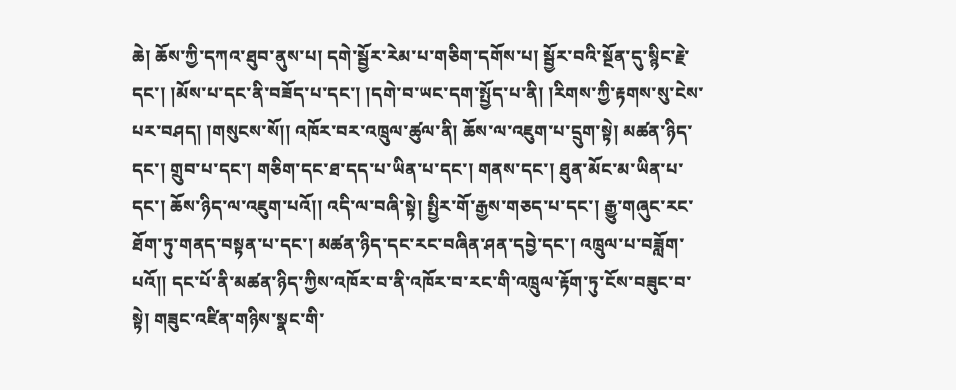ཆེ། ཆོས་ཀྱི་དཀའ་ཐུབ་ནུས་པ། དགེ་སྦྱོར་རེམ་པ་གཅིག་དགོས་པ། སྦྱོར་བའི་སྔོན་དུ་སྙིང་རྗེ་དང་། །མོས་པ་དང་ནི་བཟོད་པ་དང་། །དགེ་བ་ཡང་དག་སྤྱོད་པ་ནི། །རིགས་ཀྱི་རྟགས་སུ་ངེས་པར་བཤད། །གསུངས་སོ།། འཁོར་བར་འཁྲུལ་ཚུལ་ནི། ཆོས་ལ་འཇུག་པ་དྲུག་སྟེ། མཚན་ཉིད་དང་། གྲུབ་པ་དང་། གཅིག་དང་ཐ་དད་པ་ཡིན་པ་དང་། གནས་དང་། ཐུན་མོང་མ་ཡིན་པ་དང་། ཆོས་ཉིད་ལ་འཇུག་པའོ།། འདི་ལ་བཞི་སྟེ། སྤྱིར་གོ་རྒྱས་གཅད་པ་དང་། རྒྱུ་གཞུང་རང་ཐོག་ཏུ་གནད་བསྟན་པ་དང་། མཚན་ཉིད་དང་རང་བཞིན་ཤན་དབྱེ་དང་། འཁྲུལ་པ་བཟློག་པའོ།། དང་པོ་ནི་མཚན་ཉིད་ཀྱིས་འཁོར་བ་ནི་འཁོར་བ་རང་གི་འཁྲུལ་རྟོག་ཏུ་ངོས་བཟུང་བ་སྟེ། གཟུང་འཛིན་གཉིས་སྣང་གི་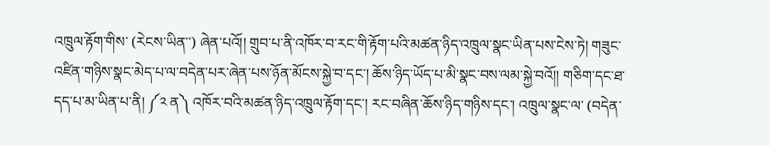འཁྲུལ་རྟོག་གིས་ (རེངས་ཡིན་་) ཞེན་པའོ།། གྲུབ་པ་ནི་འཁོར་བ་རང་གི་རྟོག་པའི་མཚན་ཉིད་འཁྲུལ་སྣང་ཡིན་པས་ངེས་ཏེ། གཟུང་འཛིན་གཉིས་སྣང་མེད་པ་ལ་བདེན་པར་ཞེན་པས་ཉོན་མོངས་སྐྱེ་བ་དང་། ཆོས་ཉིད་ཡོད་པ་མི་སྣང་བས་ལམ་སྐྱེ་བའོ།། གཅིག་དང་ཐ་དད་པ་མ་ཡིན་པ་ནི། ༼༢ ན༽ འཁོར་བའི་མཚན་ཉིད་འཁྲུལ་རྟོག་དང་། རང་བཞིན་ཆོས་ཉིད་གཉིས་དང་། འཁྲུལ་སྣང་ལ་ (བདེན་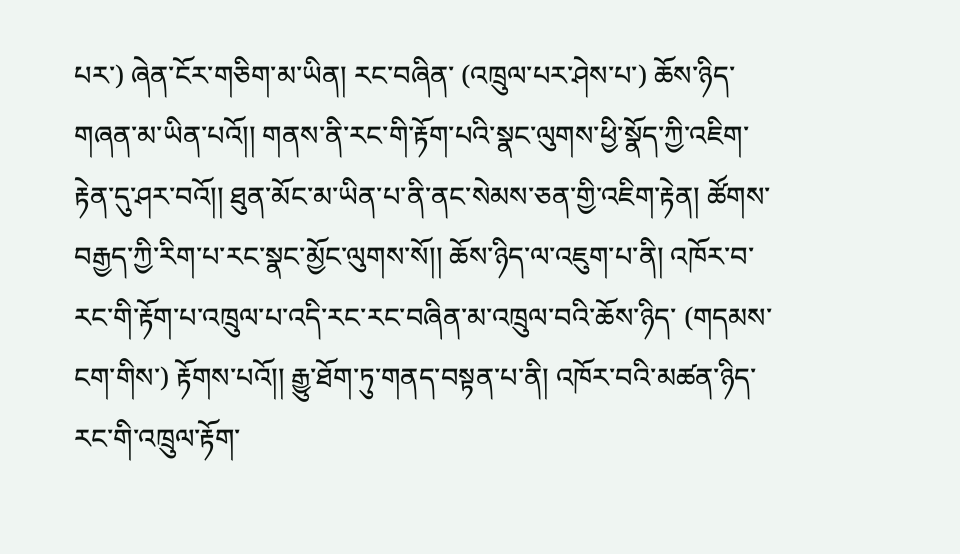པར་) ཞེན་ངོར་གཅིག་མ་ཡིན། རང་བཞིན་ (འཁྲུལ་པར་ཤེས་པ་) ཆོས་ཉིད་གཞན་མ་ཡིན་པའོ།། གནས་ནི་རང་གི་རྟོག་པའི་སྣང་ལུགས་ཕྱི་སྣོད་ཀྱི་འཇིག་རྟེན་དུ་ཤར་བའོ།། ཐུན་མོང་མ་ཡིན་པ་ནི་ནང་སེམས་ཅན་གྱི་འཇིག་རྟེན། ཚོགས་བརྒྱད་ཀྱི་རིག་པ་རང་སྣང་མྱོང་ལུགས་སོ།། ཆོས་ཉིད་ལ་འཇུག་པ་ནི། འཁོར་བ་རང་གི་རྟོག་པ་འཁྲུལ་པ་འདི་རང་རང་བཞིན་མ་འཁྲུལ་བའི་ཆོས་ཉིད་ (གདམས་ངག་གིས་) རྟོགས་པའོ།། རྒྱུ་ཐོག་ཏུ་གནད་བསྟན་པ་ནི། འཁོར་བའི་མཚན་ཉིད་རང་གི་འཁྲུལ་རྟོག་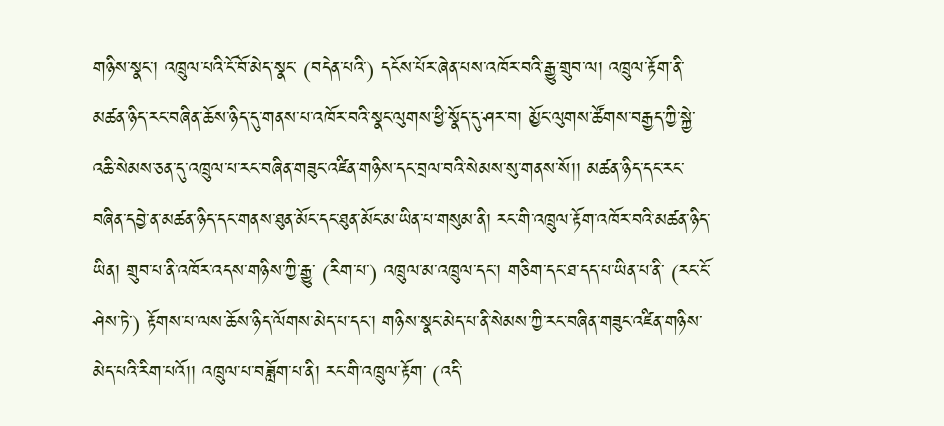གཉིས་སྣང་། འཁྲུལ་པའི་ངོ་བོ་མེད་སྣང་ (བདེན་པའི་) དངོས་པོར་ཞེན་པས་འཁོར་བའི་རྒྱུ་གྲུབ་ལ། འཁྲུལ་རྟོག་ནི་མཚན་ཉིད་རང་བཞིན་ཆོས་ཉིད་དུ་གནས་པ་འཁོར་བའི་སྣང་ལུགས་ཕྱི་སྣོད་དུ་ཤར་བ། མྱོང་ལུགས་ཚོགས་བརྒྱད་ཀྱི་སྐྱེ་འཆི་སེམས་ཅན་དུ་འཁྲུལ་པ་རང་བཞིན་གཟུང་འཛིན་གཉིས་དང་བྲལ་བའི་སེམས་སུ་གནས་སོ།། མཚན་ཉིད་དང་རང་བཞིན་དབྱེ་ན་མཚན་ཉིད་དང་གནས་ཐུན་མོང་དང་ཐུན་མོང་མ་ཡིན་པ་གསུམ་ནི། རང་གི་འཁྲུལ་རྟོག་འཁོར་བའི་མཚན་ཉིད་ཡིན། གྲུབ་པ་ནི་འཁོར་འདས་གཉིས་ཀྱི་རྒྱུ་ (རིག་པ་) འཁྲུལ་མ་འཁྲུལ་དང་། གཅིག་དང་ཐ་དད་པ་ཡིན་པ་ནི་ (རང་ངོ་ཤེས་ཏེ་) རྟོགས་པ་ལས་ཆོས་ཉིད་ལོགས་མེད་པ་དང་། གཉིས་སྣང་མེད་པ་ནི་སེམས་ཀྱི་རང་བཞིན་གཟུང་འཛིན་གཉིས་མེད་པའི་རིག་པའོ།། འཁྲུལ་པ་བཟློག་པ་ནི། རང་གི་འཁྲུལ་རྟོག་ (འདི་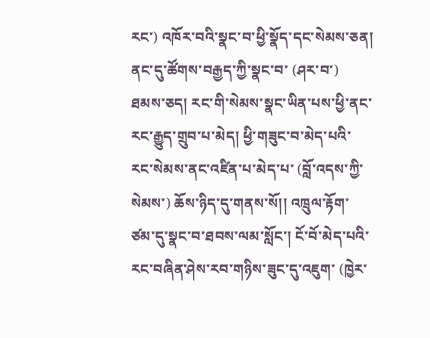རང་) འཁོར་བའི་སྣང་བ་ཕྱི་སྣོད་དང་སེམས་ཅན། ནང་དུ་ཚོགས་བརྒྱད་ཀྱི་སྣང་བ་ (ཤར་བ་) ཐམས་ཅད། རང་གི་སེམས་སྣང་ཡིན་པས་ཕྱི་ནང་རང་རྒྱུད་གྲུབ་པ་མེད། ཕྱི་གཟུང་བ་མེད་པའི་རང་སེམས་ནང་འཛིན་པ་མེད་པ་ (བློ་འདས་ཀྱི་སེམས་) ཆོས་ཉིད་དུ་གནས་སོ།། འཁྲུལ་རྟོག་ཙམ་དུ་སྣང་བ་ཐབས་ལམ་སློང་། ངོ་བོ་མེད་པའི་རང་བཞིན་ཤེས་རབ་གཉིས་ཟུང་དུ་འཇུག་ (ཁྱེར་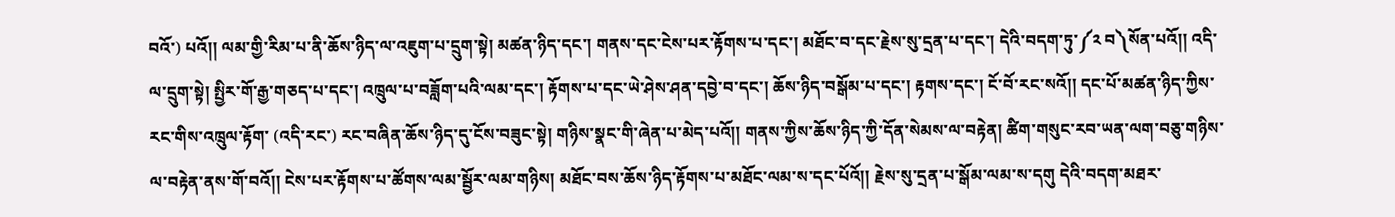བའོ་) པའོ།། ལམ་གྱི་རིམ་པ་ནི་ཆོས་ཉིད་ལ་འཇུག་པ་དྲུག་སྟེ། མཚན་ཉིད་དང་། གནས་དང་ངེས་པར་རྟོགས་པ་དང་། མཐོང་བ་དང་རྗེས་སུ་དྲན་པ་དང་། དེའི་བདག་ཏུ་༼༢ བ༽སོན་པའོ།། འདི་ལ་དྲུག་སྟེ། སྤྱིར་གོ་རྒྱ་གཅད་པ་དང་། འཁྲུལ་པ་བཟློག་པའི་ལམ་དང་། རྟོགས་པ་དང་ཡེ་ཤེས་ཤན་དབྱེ་བ་དང་། ཆོས་ཉིད་བསྒོམ་པ་དང་། རྟགས་དང་། ངོ་བོ་རང་སའོ།། དང་པོ་མཚན་ཉིད་ཀྱིས་རང་གིས་འཁྲུལ་རྟོག་ (འདི་རང་) རང་བཞིན་ཆོས་ཉིད་དུ་ངོས་བཟུང་སྟེ། གཉིས་སྣང་གི་ཞེན་པ་མེད་པའོ།། གནས་ཀྱིས་ཆོས་ཉིད་ཀྱི་དོན་སེམས་ལ་བརྟེན། ཚིག་གསུང་རབ་ཡན་ལག་བཅུ་གཉིས་ལ་བརྟེན་ནས་གོ་བའོ།། ངེས་པར་རྟོགས་པ་ཚོགས་ལམ་སྦྱོར་ལམ་གཉིས། མཐོང་བས་ཆོས་ཉིད་རྟོགས་པ་མཐོང་ལམ་ས་དང་པོའོ།། རྗེས་སུ་དྲན་པ་སྒོམ་ལམ་ས་དགུ དེའི་བདག་མཐར་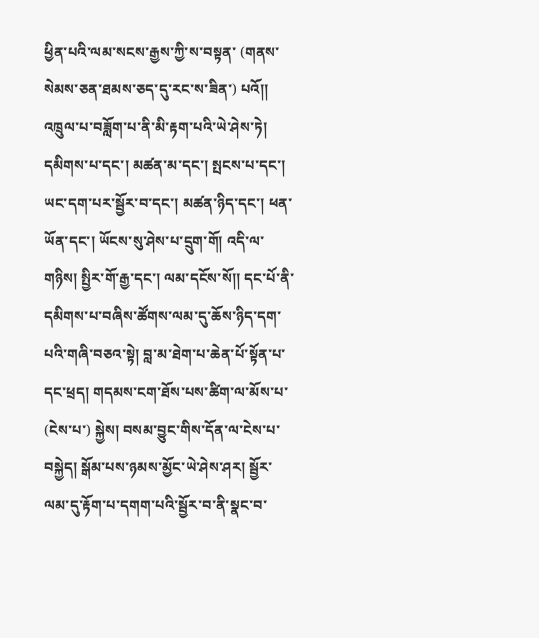ཕྱིན་པའི་ལམ་སངས་རྒྱས་ཀྱི་ས་བསྟན་ (གནས་སེམས་ཅན་ཐམས་ཅད་དུ་རང་ས་ཟིན་) པའོ།། འཁྲུལ་པ་བཟློག་པ་ནི་མི་རྟག་པའི་ཡེ་ཤེས་ཏེ། དམིགས་པ་དང་། མཚན་མ་དང་། སྤངས་པ་དང་། ཡང་དག་པར་སྦྱོར་བ་དང་། མཚན་ཉིད་དང་། ཕན་ཡོན་དང་། ཡོངས་སུ་ཤེས་པ་དྲུག་གོ། འདི་ལ་གཉིས། སྤྱིར་གོ་རྒྱ་དང་། ལམ་དངོས་སོ།། དང་པོ་ནི་དམིགས་པ་བཞིས་ཚོགས་ལམ་དུ་ཆོས་ཉིད་དག་པའི་གཞི་བཅའ་སྟེ། བླ་མ་ཐེག་པ་ཆེན་པོ་སྟོན་པ་དང་ཕྲད། གདམས་ངག་ཐོས་པས་ཚིག་ལ་མོས་པ་ (ངེས་པ་) སྐྱེས། བསམ་བྱུང་གིས་དོན་ལ་ངེས་པ་བསྐྱེད། སྒོམ་པས་ཉམས་མྱོང་ཡེ་ཤེས་ཤར། སྦྱོར་ལམ་དུ་རྟོག་པ་དགག་པའི་སྦྱོར་བ་ནི་སྣང་བ་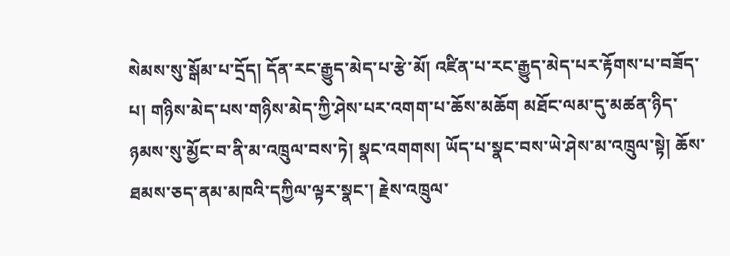སེམས་སུ་སྒོམ་པ་དྲོད། དོན་རང་རྒྱུད་མེད་པ་རྩེ་མོ། འཛིན་པ་རང་རྒྱུད་མེད་པར་རྟོགས་པ་བཟོད་པ། གཉིས་མེད་པས་གཉིས་མེད་ཀྱི་ཤེས་པར་འགག་པ་ཆོས་མཆོག མཐོང་ལམ་དུ་མཚན་ཉིད་ཉམས་སུ་མྱོང་བ་ནི་མ་འཁྲུལ་བས་ཏེ། སྣང་འགགས། ཡོད་པ་སྣང་བས་ཡེ་ཤེས་མ་འཁྲུལ་སྟེ། ཆོས་ཐམས་ཅད་ནམ་མཁའི་དཀྱིལ་ལྟར་སྣང་། རྗེས་འཁྲུལ་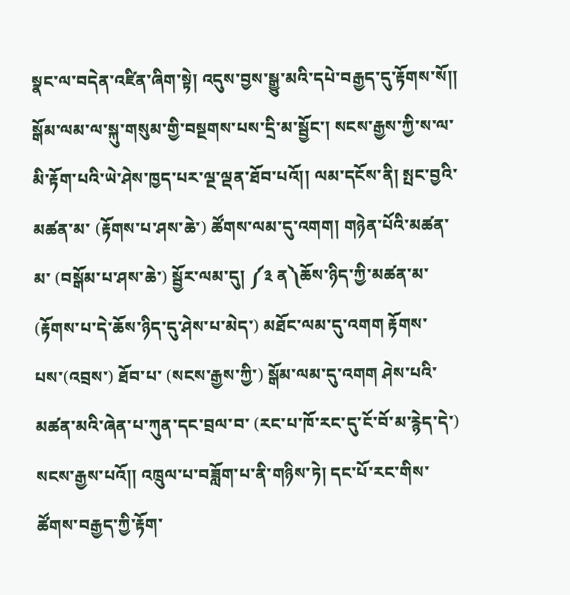སྣང་ལ་བདེན་འཛིན་ཞིག་སྟེ། འདུས་བྱས་སྒྱུ་མའི་དཔེ་བརྒྱད་དུ་རྟོགས་སོ།། སྒོམ་ལམ་ལ་སྐུ་གསུམ་གྱི་བསྔགས་པས་དྲི་མ་སྦྱོང་། སངས་རྒྱས་ཀྱི་ས་ལ་མི་རྟོག་པའི་ཡེ་ཤེས་ཁྱད་པར་ལྔ་ལྡན་ཐོབ་པའོ།། ལམ་དངོས་ནི། སྤང་བྱའི་མཚན་མ་ (རྟོགས་པ་ཤས་ཆེ་) ཚོགས་ལམ་དུ་འགག། གཉེན་པོའི་མཚན་མ་ (བསྒོམ་པ་ཤས་ཆེ་) སྦྱོར་ལམ་དུ། ༼༣ ན༽ཆོས་ཉིད་ཀྱི་མཚན་མ་ (རྟོགས་པ་དེ་ཆོས་ཉིད་དུ་ཤེས་པ་མེད་) མཐོང་ལམ་དུ་འགག རྟོགས་པས་(འབྲས་) ཐོབ་པ་ (སངས་རྒྱས་ཀྱི་) སྒོམ་ལམ་དུ་འགག ཤེས་པའི་མཚན་མའི་ཞེན་པ་ཀུན་དང་བྲལ་བ་ (རང་པ་ཁོ་རང་དུ་ངོ་བོ་མ་རྙེད་དེ་) སངས་རྒྱས་པའོ།། འཁྲུལ་པ་བཟློག་པ་ནི་གཉིས་ཏེ། དང་པོ་རང་གིས་ཚོགས་བརྒྱད་ཀྱི་རྟོག་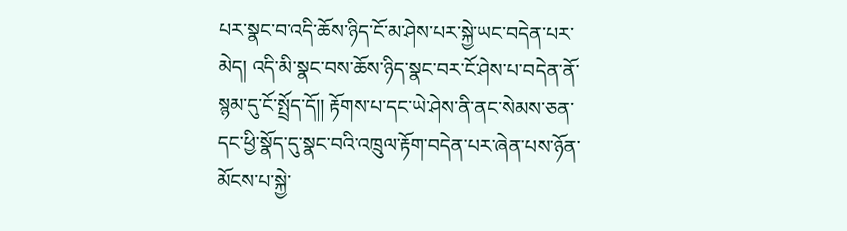པར་སྣང་བ་འདི་ཆོས་ཉིད་ངོ་མ་ཤེས་པར་སྐྱེ་ཡང་བདེན་པར་མེད། འདི་མི་སྣང་བས་ཆོས་ཉིད་སྣང་བར་ངོ་ཤེས་པ་བདེན་ནོ་སྙམ་དུ་ངོ་སྤྲོད་དོ།། རྟོགས་པ་དང་ཡེ་ཤེས་ནི་ནང་སེམས་ཅན་དང་ཕྱི་སྣོད་དུ་སྣང་བའི་འཁྲུལ་རྟོག་བདེན་པར་ཞེན་པས་ཉོན་མོངས་པ་སྐྱེ་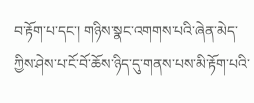བ་རྟོག་པ་དང་། གཉིས་སྣང་འགགས་པའི་ཞེན་མེད་ཀྱིས་ཤེས་པ་ངོ་བོ་ཆོས་ཉིད་དུ་གནས་པས་མི་རྟོག་པའི་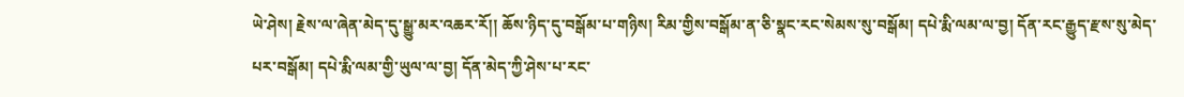ཡེ་ཤེས། རྗེས་ལ་ཞེན་མེད་དུ་སྒྱུ་མར་འཆར་རོ།། ཆོས་ཉིད་དུ་བསྒོམ་པ་གཉིས། རིམ་གྱིས་བསྒོམ་ན་ཅི་སྣང་རང་སེམས་སུ་བསྒོམ། དཔེ་རྨི་ལམ་ལ་བྱ། དོན་རང་རྒྱུད་རྫས་སུ་མེད་པར་བསྒོམ། དཔེ་རྨི་ལམ་གྱི་ཡུལ་ལ་བྱ། དོན་མེད་ཀྱི་ཤེས་པ་རང་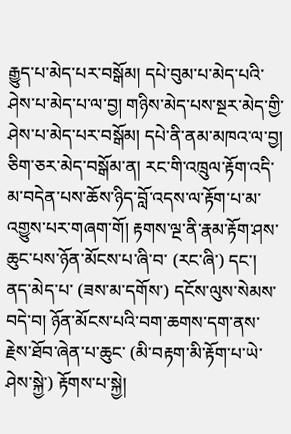རྒྱུད་པ་མེད་པར་བསྒོམ། དཔེ་བུམ་པ་མེད་པའི་ཤེས་པ་མེད་པ་ལ་བྱ། གཉིས་མེད་པས་སྔར་མེད་གྱི་ཤེས་པ་མེད་པར་བསྒོམ། དཔེ་ནི་ནམ་མཁའ་ལ་བྱ། ཅིག་ཅར་མེད་བསྒོམ་ན། རང་གི་འཁྲུལ་རྟོག་འདི་མ་བདེན་པས་ཆོས་ཉིད་བློ་འདས་ལ་རྟོག་པ་མ་འགྱུས་པར་གཞག་གོ། རྟགས་ལྔ་ནི་རྣམ་རྟོག་ཤས་ཆུང་པས་ཉོན་མོངས་པ་ཞི་བ་ (རང་ཞི་) དང་། ནད་མེད་པ་ (ཟས་མ་དགོས་) དངོས་ལུས་སེམས་བདེ་བ། ཉོན་མོངས་པའི་བག་ཆགས་དག་ནས་རྗེས་ཐོབ་ཞེན་པ་ཆུང་ (མི་བརྟག་མི་རྟོག་པ་ཡེ་ཤེས་སྐྱེ་) རྟོགས་པ་སྐྱེ།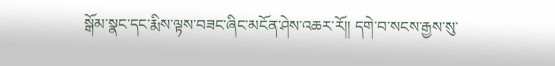སྒོམ་སྣང་དང་རྨིས་ལྟས་བཟང་ཞིང་མངོན་ཤེས་འཆར་རོ།། དགེ་བ་སངས་རྒྱས་སུ་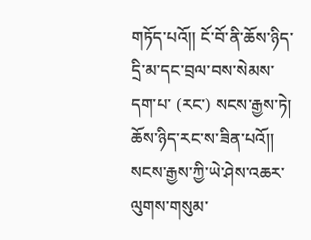གཏོད་པའོ།། ངོ་བོ་ནི་ཆོས་ཉིད་དྲི་མ་དང་བྲལ་བས་སེམས་དག་པ་ (རང་) སངས་རྒྱས་ཏེ། ཆོས་ཉིད་རང་ས་ཟིན་པའོ།། སངས་རྒྱས་ཀྱི་ཡེ་ཤེས་འཆར་ལུགས་གསུམ་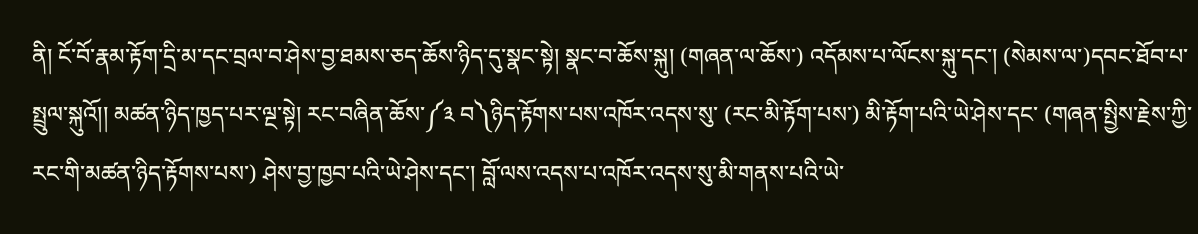ནི། ངོ་བོ་རྣམ་རྟོག་དྲི་མ་དང་བྲལ་བ་ཤེས་བྱ་ཐམས་ཅད་ཆོས་ཉིད་དུ་སྣང་སྟེ། སྣང་བ་ཆོས་སྐུ། (གཞན་ལ་ཆོས་) འདོམས་པ་ལོངས་སྐུ་དང་། (སེམས་ལ་)དབང་ཐོབ་པ་སྤྲུལ་སྐུའོ།། མཚན་ཉིད་ཁྱད་པར་ལྔ་སྟེ། རང་བཞིན་ཆོས་༼༣ བ༽ཉིད་རྟོགས་པས་འཁོར་འདས་སུ་ (རང་མི་རྟོག་པས་) མི་རྟོག་པའི་ཡེ་ཤེས་དང་ (གཞན་སྤྱིས་རྗེས་ཀྱི་རང་གི་མཚན་ཉིད་རྟོགས་པས་) ཤེས་བྱ་ཁྱབ་པའི་ཡེ་ཤེས་དང་། བློ་ལས་འདས་པ་འཁོར་འདས་སུ་མི་གནས་པའི་ཡེ་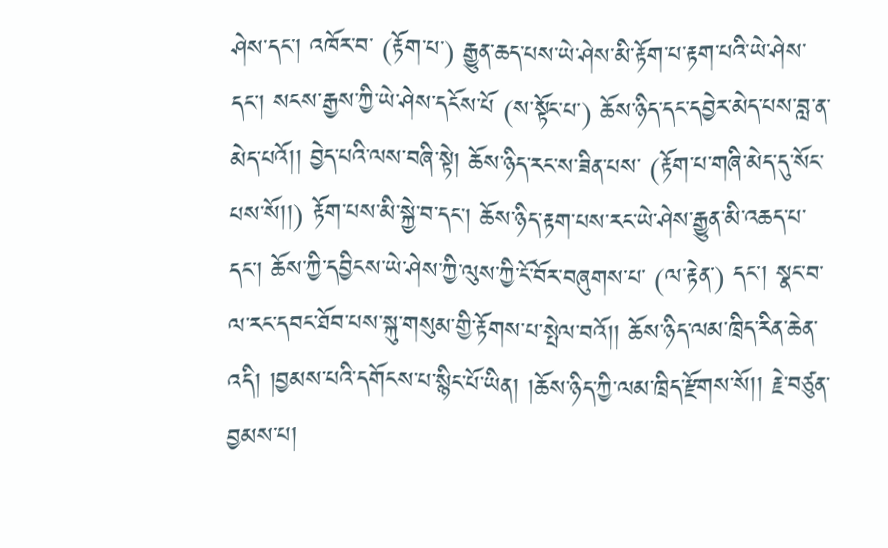ཤེས་དང་། འཁོར་བ་ (རྟོག་པ་) རྒྱུན་ཆད་པས་ཡེ་ཤེས་མི་རྟོག་པ་རྟག་པའི་ཡེ་ཤེས་དང་། སངས་རྒྱས་ཀྱི་ཡེ་ཤེས་དངོས་པོ (ས་སྟོང་པ་) ཆོས་ཉིད་དང་དབྱེར་མེད་པས་བླ་ན་མེད་པའོ།། བྱེད་པའི་ལས་བཞི་སྟེ། ཆོས་ཉིད་རང་ས་ཟིན་པས་ (རྟོག་པ་གཞི་མེད་དུ་སོང་པས་སོ།།) རྟོག་པས་མི་སྐྱེ་བ་དང་། ཆོས་ཉིད་རྟག་པས་རང་ཡེ་ཤེས་རྒྱུན་མི་འཆད་པ་དང་། ཆོས་ཀྱི་དབྱིངས་ཡེ་ཤེས་ཀྱི་ལུས་ཀྱི་ངོ་བོར་བཞུགས་པ་ (ལ་རྟེན་) དང་། སྣང་བ་ལ་རང་དབང་ཐོབ་པས་སྐུ་གསུམ་གྱི་རྟོགས་པ་སྤེལ་བའོ།། ཆོས་ཉིད་ལམ་ཁྲིད་རིན་ཆེན་འདི། །བྱམས་པའི་དགོངས་པ་སྙིང་པོ་ཡིན། །ཆོས་ཉིད་ཀྱི་ལམ་ཁྲིད་རྫོགས་སོ།། རྗེ་བཙུན་བྱམས་པ།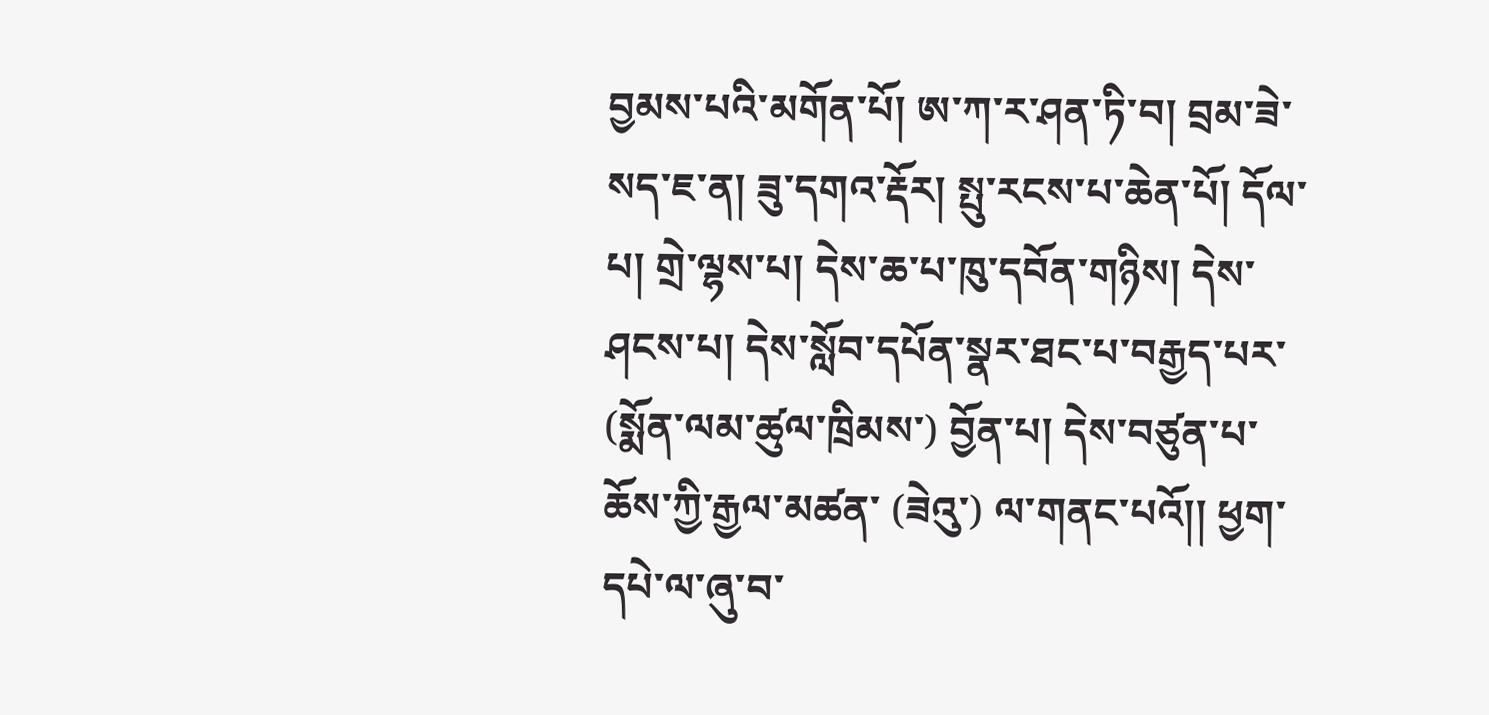བྱམས་པའི་མགོན་པོ། ཨ་ཀ་ར་ཤན་ཏི་བ། བྲམ་ཟེ་སད་ཇ་ན། ཟུ་དགའ་རྡོར། སྤུ་རངས་པ་ཆེན་པོ། དོལ་པ། གྲེ་ལྷས་པ། དེས་ཆ་པ་ཁུ་དབོན་གཉིས། དེས་ཤངས་པ། དེས་སློབ་དཔོན་སྣར་ཐང་པ་བརྒྱད་པར་ (སྨོན་ལམ་ཚུལ་ཁྲིམས་) བྱོན་པ། དེས་བཙུན་པ་ཆོས་ཀྱི་རྒྱལ་མཚན་ (ཟེའུ་) ལ་གནང་པའོ།། ཕྱག་དཔེ་ལ་ཞུ་བ་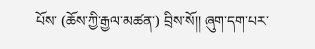པོས་ (ཆོས་ཀྱི་རྒྱལ་མཚན་) བྲིས་སོ།། ཞུག་དག་པར་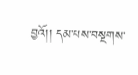བྱའོ།། དམ་པས་བསྔགས་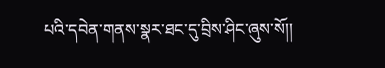པའི་དབེན་གནས་སྣར་ཐང་དུ་བྲིས་ཤིང་ཞུས་སོ།།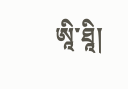ཨཱི་ཐཱི།